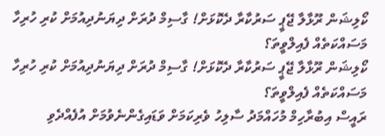ކޯލިޝަން ރޫޅާލާ ޖޭޕީ ސަރުކާރާ ދެކޮޅަށް! ގާސިމް ދުރަށް ދިޔަނުދިއުމަށް ކުރި ހުރިހާ މަސައްކަތެއް ފެއިލްވީތަ؟
ކޯލިޝަން ރޫޅާލާ ޖޭޕީ ސަރުކާރާ ދެކޮޅަށް! ގާސިމް ދުރަށް ދިޔަނުދިއުމަށް ކުރި ހުރިހާ މަސައްކަތެއް ފެއިލްވީތަ؟
ރައީސް އިބުރާހިމް މުހައްމަދު ސާލިހު ވެރިކަމަށް ވަޑައިގެންނެވުމަށް އުފެއްދެވި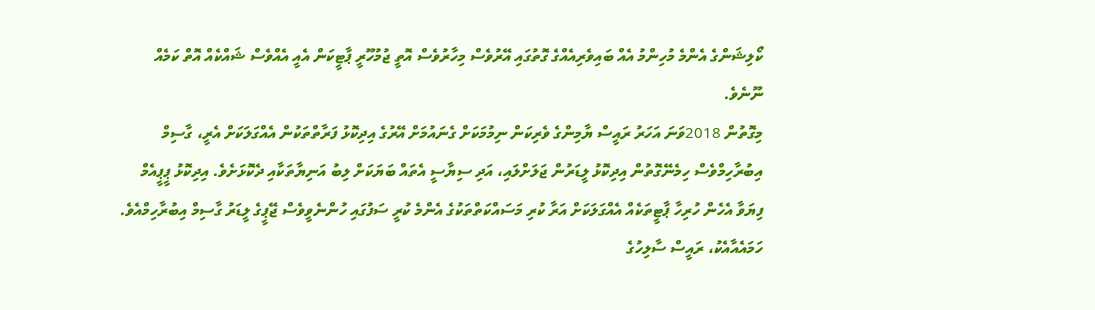ކޯލިޝަންގެ އެންމެ މުހިންމު އެއް ބައިވެރިއެއްގެ ގޮތުގައި އޭރުވެސް މިހާރުވެސް އޮތީ ޖުމުހޫރީ ޕާޓީކަން އެއީ އެއްވެސް ޝައްކެއް އޮތް ކަމެއް ނޫނެވެ.
މިގޮތުން 2018ވަނަ އަހަރު ރައީސް ޔާމިންގެ ވެރިކަން ނިމުމަކަށް ގެނައުމަށް އޭރުގެ އިދިކޮޅު ފަރާތްތަކުން އެއްގަލަކަށް އެރީ، ގާސިމް އިބުރާހިމްވެސް ހިމެނޭގޮތުން އިދިކޮޅު ލީޑަރުން ޖަލަށްލައި، އަދި ސިޔާސީ އެތައް ބަޔަކަށް ލިބު އަނިޔާތަކާއި ދެކޮޅަށެވެ. އިދިކޮޅު ޕީޕީއެމް ފިޔަވާ އެހެން ހުރިހާ ޕާޓީތަކެއް އެއްގަލަކަށް އަރާ ކުރި މަސައްކަތްތަކުގެ އެންމެ ކުރީ ސަފުގައި ހުންނެވީވެސް ޖޭޕީގެ ލީޑަރު ގާސިމް އިބުރާހިމްއެވެ.
ހަމައެއާއެކު، ރައީސް ސާލިހުގެ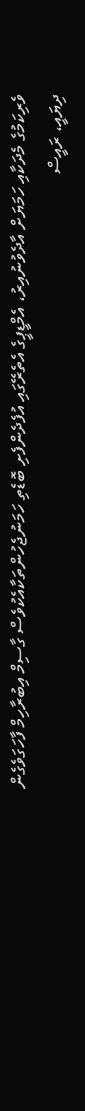ވެރިކަމުގެ މެދަކާއި ހަމަޔަށް އާދެވުނުއިރު، އެމްޑީޕީގެ އެތެރޭގައި އުފެދެންފެށި ބޮޑެތި ހަމަނުޖެހުންތަކާއެކުވެސް ގާސިމް އިބުރާހިމް ފާހަގަވެގެން ދިޔައީ، ރައީސް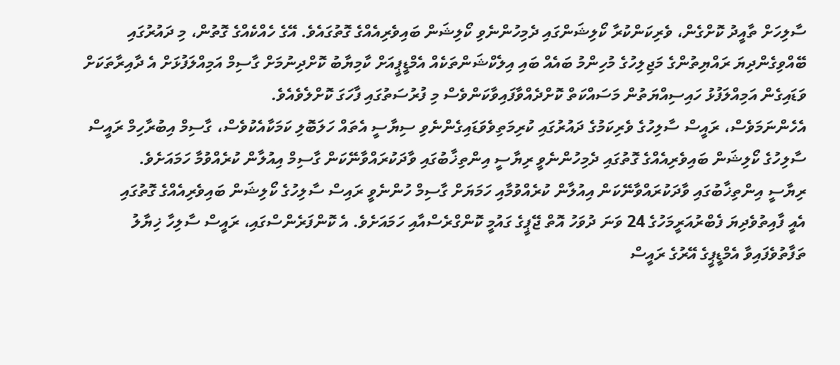ސާލިހަށް ތާއީދު ކޮށްގެން، ވެރިކަންކުރާ ކޯލިޝަންގައި ދެމިހުންނެވި ކޯލިޝަން ބައިވެރިއެއްގެ ގޮތުގައެވެ. އޭގެ ހެއްކެއްގެ ގޮތުން، މި ދައުރުގައި ބޭއްވިގެންދިޔަ ރައްޔިތުންގެ މަޖިލިހުގެ މުހިންމު ބައެއް ބައި އިލެކްޝަންތަކެއް އެމްޑީޕީއަށް ކާމިޔާބު ކޮށްދިނުމަށް ގާސިމް އަމިއްލަފުޅަށް އެ ދާއިރާތަކަށް ވަޑައިގެން އަމިއްލަފުޅު ހައިސިއްޔަތުން މަސައްކަތް ކޮށްދެއްވާފައިވާކަންވެސް މި ފުރުސަތުގައި ފާހަގަ ކޮށްލެވެއެވެ.
އެހެންނަމަވެސް، ރައީސް ސާލިހުގެ ވެރިކަމުގެ ދައުރުގައި ކުރިމަތިވެވަޑައިގެންނެވި ސިޔާސީ އެތައް ހަލަބޮލި ކަމަކާއެކުވެސް، ގާސިމް އިބުރާހިމް ރައީސް ސާލިހުގެ ކޯލިޝަން ބައިވެރިއެއްގެ ގޮތުގައި ދެމިހުންނެވީ ރިޔާސީ އިންތިޚާބުގައި ވާދަކުރައްވާނޭކަން ގާސިމް އިއުލާން ކުރެއްވުމާ ހަމައަށެވެ.
ރިޔާސީ އިންތިޚާބުގައި ވާދަކުރައްވާނޭކަން އިއުލާން ކުރެއްވުމާއި ހަމަޔަށް ގާސިމް ހުންނެވީ ރައިސް ސާލިހުގެ ކޯލިޝަން ބައިވެރިއެއްގެ ގޮތުގައި
އެއީ ފާއިތުވެދިޔަ ފެބްރުއަރީމަހުގެ 24 ވަނަ ދުވަހު އޮތް ޖޭޕީގެ ގައުމީ ކޮންގްރެސްއާއި ހަމައަށެވެ. އެ ކޮންފަރެންސްގައި، ރައީސް ސާލިހާ ޚިޔާލު ތަފާތުވެފައިވާ އެމްޑީޕީގެ އޭރުގެ ރައީސް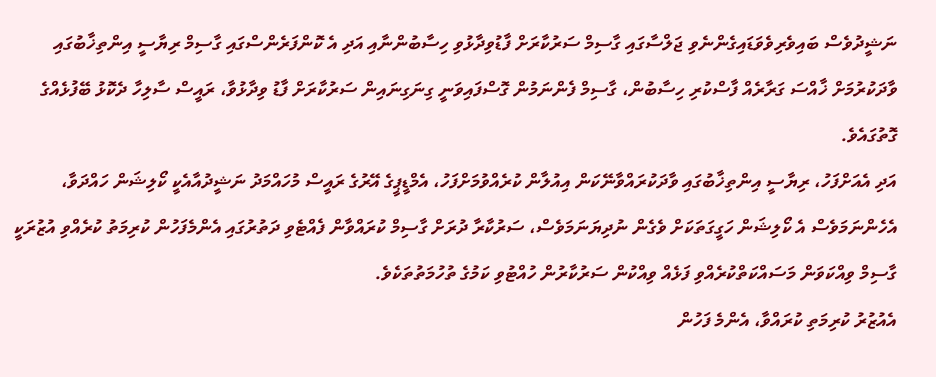ނަޝީދުވެސް ބައިވެރިވެވަޑައިގެންނެވި ޖަލްސާގައި ގާސިމް ސަރުކާރަށް ފާޑުވިދާޅުވި ހިސާބުންނާއި އަދި އެ ކޮންފަރެންސްގައި ގާސިމް ރިޔާސީ އިންތިޚާބުގައި ވާދަކުރުމަށް ޚާއްސަ ގަރާރެއް ފާސްކުރި ހިސާބުން، ގާސިމް ފެންނަމުން ގޮސްފައިވަނީ ގިނަގިނައިން ސަރުކާރަށް ފާޑު ވިދާޅުވާ، ރައީސް ސާލިހާ ދެކޮޅު ބޭފުޅެއްގެ ގޮތުގައެވެ.
އަދި އެއަށްފަހު، ރިޔާސީ އިންތިޚާބުގައި ވާދަކުރައްވާނޭކަން އިއުލާން ކުރެއްވުމަށްފަހު، އެމްޑީޕީގެ އޭރުގެ ރައީސް މުހައްމަދު ނަޝީދުއާއެކީ ކޯލިޝަން ހައްދަވާ، އެހެންނަމަވެސް އެ ކޯލިޝަން ހަގީގަތަކަށް ވެގެން ނުދިޔަނަމަވެސް، ސަރުކާރާ ދުރަށް ގާސިމް ކުރައްވާން ފެއްޓެވި ދަތުރުގައި އެންމެފަހުން ކުރިމަތު ކުރެއްވި އުޒުރަކީ ގާސިމް ވިއްކަވަން މަސައްކަތްކުރެއްވި ފަޅެއް ވިއްކުން ސަރުކާރުން ހުއްޓުވި ކަމުގެ ތުހުމަތުތަކެވެ.
އެއުޒުރު ކުރިމަތި ކުރައްވާ، އެންމެ ފަހުން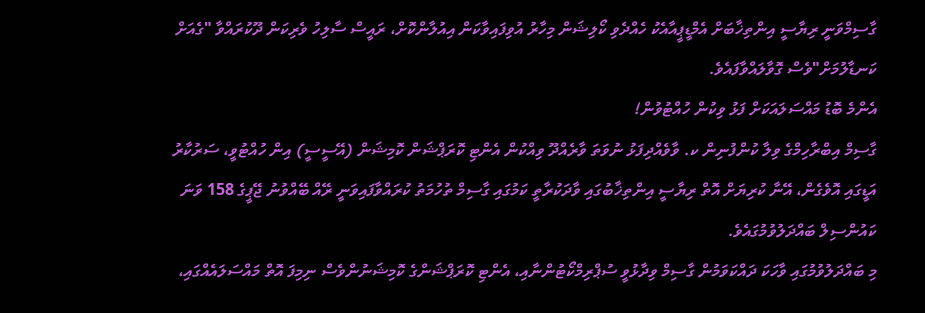ގާސިމްވަނީ ރިޔާސީ އިންތިޚާބަށް އެމްޑީޕީއާއެކު ހެއްދެވި ކޯލިޝަން މިހާރު އުވިފައިވާކަން އިއުލާންކޮށް، ރައީސް ސާލިހު ވެރިކަން ދޫކުރައްވާ "ގެއަށް ކަނޑާލުމަށް"ވެސް ގޮވާލައްވާފައެވެ.
އެންމެ ބޮޑު މައްސަލައަކަށް ފަޅު ވިކުން ހުއްޓުވުން!
ގާސިމް އިބްރާހިމްގެ ވިލާ ކުންފުނިން ކ. ވާވެއްދިފަޅު ނުވަތަ ވާރެއްދޫ ވިއްކުން އެންޓި ކޮރަޕްޝަން ކޮމިޝަން (އޭސީސީ) އިން ހުއްޓުވީ، ސަރުކާރު އަޑީގައި އޮވެގެން، އޭނާ ކުރިޔަށް އޮތް ރިޔާސީ އިންތިޚާބުގައި ވާދަކުރާތީ ކަމުގައި ގާސިމް ތުހުމަތު ކުރައްވާފައިވަނީ ރޭއް ބޭއްވުނު ޖޭޕީގެ 158 ވަނަ ކައުންސިލް ބައްދަލުވުމުގައެވެ.
މި ބައްދަލުވުމުގައި ވާހަކަ ދައްކަވަމުން ގާސިމް ވިދާޅުވީ ސުޕްރިމްކޯޓުންނާއި، އެންޓި ކޮރަޕްޝަންގެ ކޮމިޝަނުންވެސް ނިމިފަ އޮތް މައްސަލައެއްގައި،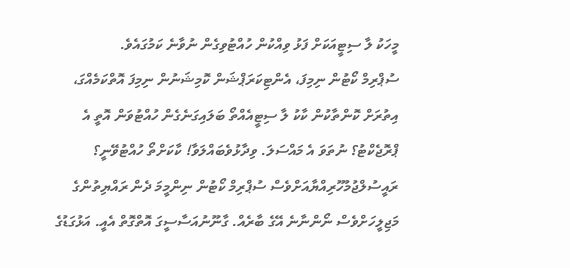މީހަކު ލާ ސިޓީއަކަށް ފަޅު ވިއްކުން ހުއްޓުވިގެން ނުވާނެ ކަމުގައެވެ.
ސުޕްރިމް ކޯޓުން ނިމިފަ، އެންޓިކަރަޕްޝަން ކޮމިޝަނުން ނިމިފަ އޮތްކަމެއްގަ، އިތުރަށް ކޮންތާކުން ކާކު ލާ ސިޓީއެއްތޯ ބަލައިގަނެގެން ހުއްޓުވަން އޮތީ އެ ޕްރޮޖެކްޓު؟ ނުތަވަ އެ މައްސަލަ. ވިދާޅުވެބައްލަވާ! ކާކަށްތޯ ހުއްޓުވޭނީ؟ ރައީސުލްޖުމުހޫރިއްޔާއަށްވެސް ސުޕްރިމް ކޯޓުން ނިންމީމަ ދެން ރައްޔިތުންގެ މަޖިލީހަށްވެސް ނޯންނާނެ އޭގެ ބާރެއް. ގާނޫނުއަސާސީގަ އޮތްގޮތް އެއީ. އަޅުގަޑުގެ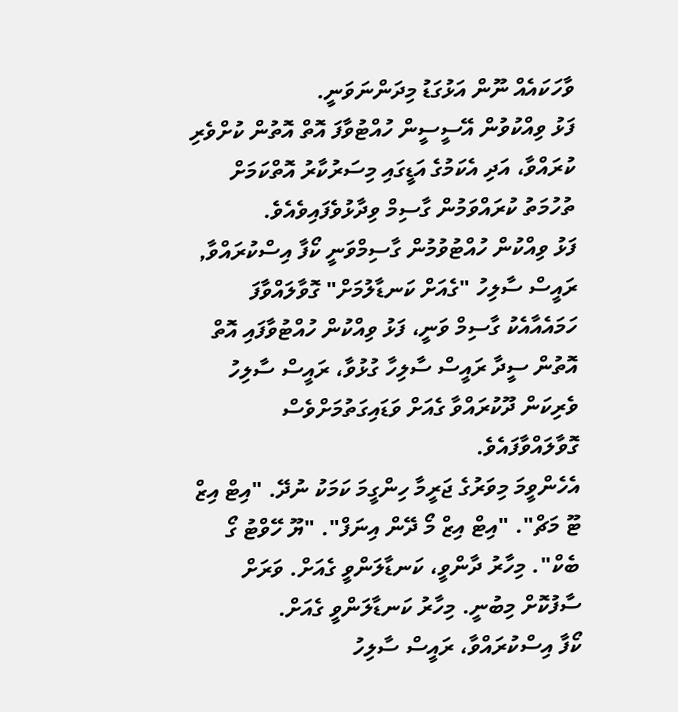ވާހަކައެއް ނޫން އަޅުގަޑު މިދަންނަވަނީ.
ފަޅު ވިއްކުވުން އޭސީސީން ހުއްޓުވާފަ އޮތް އޮތުން ކުށްވެރި ކުރައްވާ، އަދި އެކަމުގެ އަޑީގައި މިސަރުކާރު އޮތްކަމަށް ތުހުމަތު ކުރައްވަމުން ގާސިމް ވިދާޅުވެފައިވެއެވެ.
ފަޅު ވިއްކުން ހުއްޓުވުމުން ގާސިމްވަނީ ކޯފާ އިސްކުރައްވާ, ރައީސް ސާލިހު "ގެއަށް ކަނޑާލުމަށް" ގޮވާލައްވާފަ
ހަމައެއާއެކު ގާސިމް ވަނީ، ފަޅު ވިއްކުން ހުއްޓުވާފައި އޮތް އޮތުން ސީދާ ރައީސް ސާލިހާ ގުޅުވާ، ރައީސް ސާލިހު ވެރިކަން ދޫކުރައްވާ ގެއަށް ވަޑައިގަތުމަށްވެސް ގޮވާލައްވާފައެވެ.
އެހެންވީމަ މިވަރުގެ ޖަރީމާ ހިންގީމަ ކަމަކު ނުދޭ. "އިޓް އިޒް ޓޫ މަޗް". "އިޓް އިޒް މޯ ދޭން އިނަފް". "ޔޫ ހޭވްޓު ގޯ ބެކް". މިހާރު ދާންވީ، ކަނޑާލަންވީ ގެއަށް. ވަރަށް ސާފުކޮށް މިބުނީ. މިހާރު ކަނޑާލަންވީ ގެއަށް.
ކޯފާ އިސްކުރައްވާ، ރައީސް ސާލިހު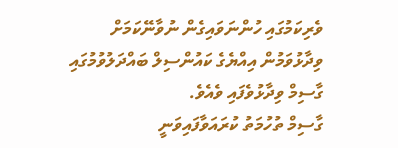ވެރިކަމުގައި ހުންނަވައިގެން ނުވާނޭކަމަށް ވިދާޅުވަމުން އިއްޔެގެ ކައުންސިލް ބައްދަލުވުމުގައި ގާސިމް ވިދާޅުވެފައި ވެއެވެ.
ގާސިމް ތުހުމަތު ކުރައަވާފައިވަނީ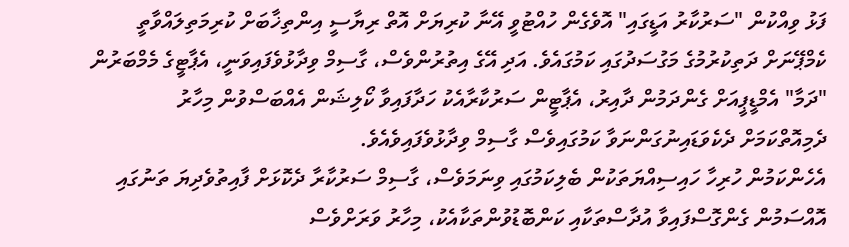ފަޅު ވިއްކުން "ސަރުކާރު އަޑީގައި" އޮވެގެން ހުއްޓުވީ އޭނާ ކުރިޔަށް އޮތް ރިޔާސީ އިންތިޚާބަށް ކުރިމަތިލައްވާތީ ކެމްޕޭނަށް ދަތިކުރުމުގެ މަގުސަދުގައި ކަމުގައެވެ. އަދި އޭގެ އިތުރުންވެސް، ގާސިމް ވިދާޅުވެފައިވަނީ، އެޕާޓީގެ މެމްބަރުން "ދަމާ" އެމްޑީޕީއަށް ގެންދަމުން ދާއިރު، އެޕާޓީން ސަރުކާރާއެކު ހަދާފައިވާ ކޯލިޝަން އެއްބަސްވުން މިހާރު ދެމިއޮތްކަމަށް ދެކެވަޑައިނުގަންނަވާ ކަމުގައިވެސް ގާސިމް ވިދާޅުވެފައިވެއެވެ.
އެހެންކަމުން ހުރިހާ ހައިސިއްޔަތަކުން ބެލިކަމުގައި ވިނަމަވެސް، ގާސިމް ސަރުކާރާ ދެކޮޅަށް ފާއިތުވެދިޔަ ތަނުގައި އޮއްސަމުން ގެންގޮސްފައިވާ އުދާސްތަކާއި ކަންބޮޑުވުންތަކާއެކު، މިހާރު ވަރަށްވެސް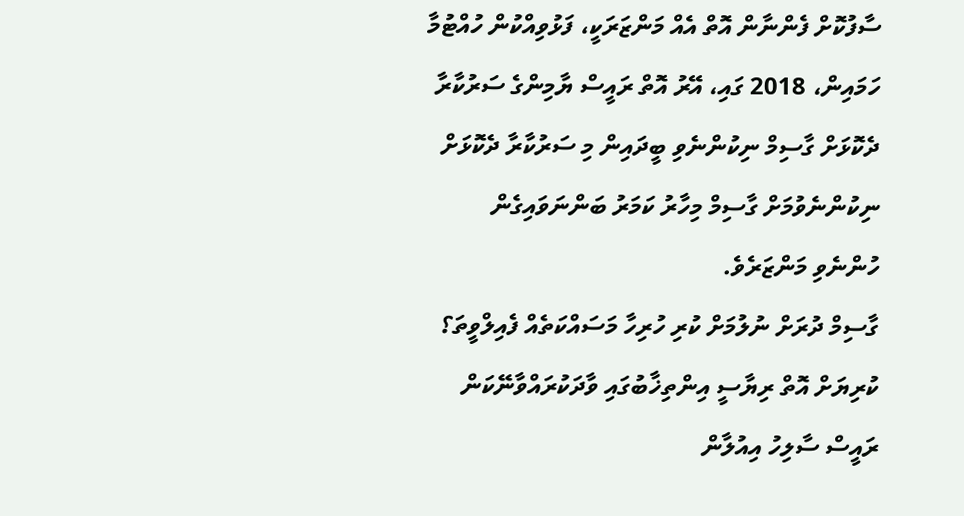ސާފުކޮށް ފެންނާން އޮތް އެއް މަންޒަރަކީ، ފަޅުވިއްކުން ހުއްޓުމާ ހަމައިން، 2018 ގައި، އޭރު އޮތް ރައީސް ޔާމިންގެ ސަރުކާރާ ދެކޮޅަށް ގާސިމް ނިކުންނެވި ބީދައިން މި ސަރުކާރާ ދެކޮޅަށް ނިކުންނެވުމަށް ގާސިމް މިހާރު ކަމަރު ބަންނަވައިގެން ހުންނެވި މަންޒަރެވެ.
ގާސިމް ދުރަށް ނުލުމަށް ކުރި ހުރިހާ މަސައްކަތެއް ފެއިލްވީތަ؟
ކުރިޔަށް އޮތް ރިޔާސީ އިންތިޚާބުގައި ވާދަކުރައްވާނޭކަން ރައީސް ސާލިހު އިއުލާން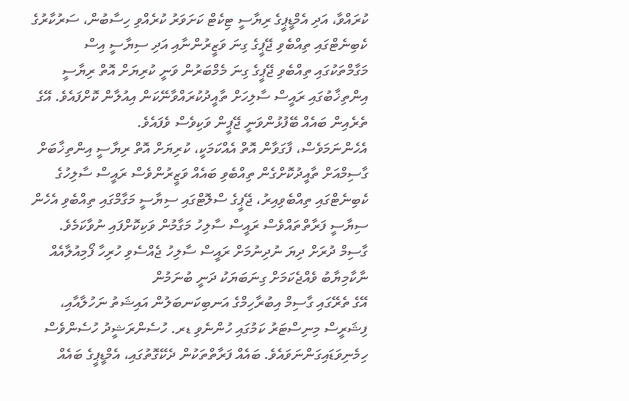ކުރައްވާ، އަދި އެމްޑީޕީގެ ރިޔާސީ ޓިކެޓް ކަށަވަރު ކުރެއްވި ހިސާބުން، ސަރުކާރުގެ ކެބިނެޓްގައި ތިއްބެވި ޖޭޕީގެ ގިނަ ވަޒީރުންނާއި އަދި ސިޔާސީ އިސް މަގާމްތަކުގައި ތިއްބެވި ޖޭޕީގެ ގިނަ މެމްބަރުން ވަނީ ކުރިޔަށް އޮތް ރިޔާސީ އިންތިޚާބުގައި ރައީސް ސާލިހަށް ތާއީދުކުރައްވާނޭކަން އިއުލާން ކޮށްފައެވެ. އޭގެ ތެރެއިން ބައެއް ބޭފުޅުންވަނީ ޖޭޕީން ވަކިވެސް ވެފައެވެ.
އެހެންނަމަވެސް، ފާގަވާން އޮތް އެއްކަމަކީ، ކުރިޔަށް އޮތް ރިޔާސީ އިންތިޚާބަށް ގާސިމްއަށް ތާއީދުކޮށްގެން ތިއްބެވި ބައެއް ވަޒީރުންވެސް ރައީސް ސާލިހުގެ ކެބިނެޓްގައި ތިއްބެވިއިރު، ޖޭޕީގެ ސްލޮޓްގައި ސިޔާސީ މަގާމްގައި ތިއްބެވި އެހެން ސިޔާސީ ފަރާތްތައްވެސް ރައީސް ސާލިހު މަގާމުން ވަކިކޮށްފައި ނުވާކަމެވެ.
ގާސިމް ދުރަށް ދިޔަ ނުދިނުމަށް ރައީސް ސާލިހު ޖެއްސެވި ހުރިހާ ފޯމިއުލާއެއް ނާކާމިޔާބު ވެއްޖެކަމަށް ގިނަބަޔަކު ދަނީ ބުނަމުން
އޭގެ ތެރޭގައި ގާސިމް އިބުރާހިމްގެ އަނބިކަނބަލުން އައިޝަތު ނަހުލާއާއި، ފިޝަރީސް މިނިސްޓަރު ކަމުގައި ހުންނެވި ޑރ. ހުސެންރަޝީދު ހުސެންވެސް ހިމެނިވަޑައިގަންނަވައެވެ. ބައެއް ފަރާތްތަކުން ދެކޭގޮތުގައި، އެމްޑީޕީގެ ބައެއް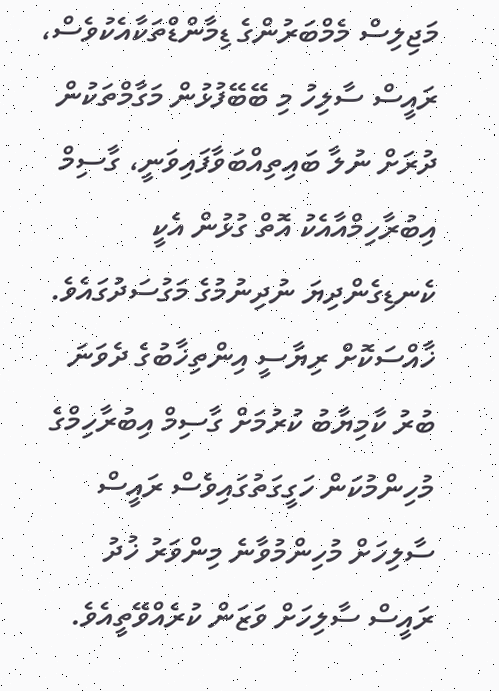މަޖިލިސް މެމްބަރުންގެ ޑިމާންޑްތަކާއެކުވެސް، ރައީސް ސާލިހު މި ބޭބޭފުޅުން މަގާމްތަކުން ދުރަށް ނުލާ ބައިތިއްބަވާފައިވަނީ، ގާސިމް އިބުރާހިމްއާއެކު އޮތް ގުޅުން އެކީ ކެނޑިގެންދިޔަ ނުދިނުމުގެ މަގުސަދުގައެވެ.
ޚާއްސަކޮށް ރިޔާސީ އިންތިޚާބުގެ ދެވަނަ ބުރު ކާމިޔާބު ކުރުމަށް ގާސިމް އިބުރާހިމްގެ މުހިންމުކަން ހަގީގަތުގައިވެސް ރައީސް ސާލިހަށް މުހިންމުވާނެ މިންވަރު ޚުދު ރައީސް ސާލިހަށް ވަޒަން ކުރެއްވޭތީއެވެ.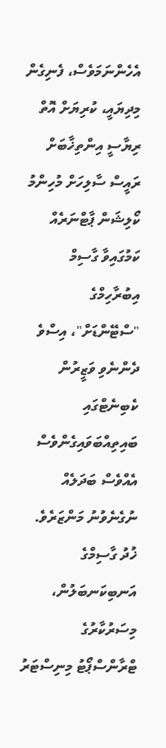އެހެންނަމަވެސް، ފެނިގެން މިދިޔައީ، ކުރިޔަށް އޮތް ރިޔާސީ އިންތިޚާބަށް ރައީސް ސާލިހަށް މުހިންމު ކޯލިޝަން ޕާޓްނަރެއް ކަމުގައިވާ ގާސިމް އިބުރާހިމްގެ "ސްޓޭންޑަށް"، އިސްވެ ދެންނެވި ވަޒީރުން ކެބިނެޓްގައި ބައިތިއްބަވައިގެންވެސް އެއްވެސް ބަދަލެއް ނުގެނެވުނު މަންޒަރެވެ. ޚުދު ގާސިމްގެ އަނބިކަނބަލުން، މިސަރުކާރުގެ ޓްރާންސްޕޯޓު މިނިސްޓަރު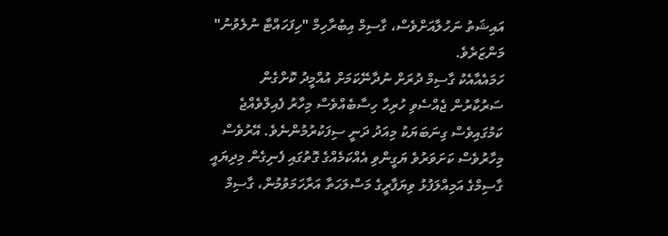އައިޝަތު ނަހުލާއަށްވެސް، ގާސިމް އިބުރާހިމް "ހިފަހައްޓާ ނުލެވުނު" މަންޒަރެވެ.
ހަމައެއާއެކު ގާސިމް ދުރަށް ނުދާނޭކަމަށް އުއްމީދު ކޮށްގެން ސަރުކާރުން ޖެއްސެވި ހުރިހާ ހިސާބެއްވެސް މިހާރު ފެއިލްވެއްޖެ ކަމުގައިވެސް ގިނަބަޔަކު މިއަދު ދަނީ ސިފަކުރުމުންނެވެ. އޭރުވެސް މިހާރުވެސް ކަށަވަރުވެ ޔަގީންވި އެއްކަމެއްގެ ގޮތުގައި ފެނިގެން މިދިޔައީ ގާސިމްގެ އަމިއްލަފުޅު ވިޔަފާރީގެ މަސްލަހަތާ އަރާހަމަވުމުން، ގާސިމް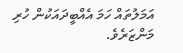އަމަލުތައް ހަމަ އެއްބީދައަކުން ހުރި މަންޒަރެވެ.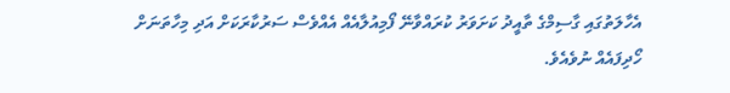އެހާލަތުގައި ގާސިމްގެ ތާއީދު ކަށަވަރު ކުރައްވާނޭ ފޯމިއުލާއެއް އެއްވެސް ސަރުކާރަކަށް އަދި މިހާތަނަށް ހޯދިފައެއް ނުވެއެވެ.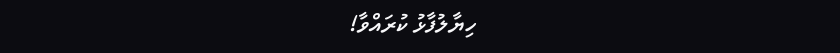ހިޔާލުފާޅު ކުރައްވާ!